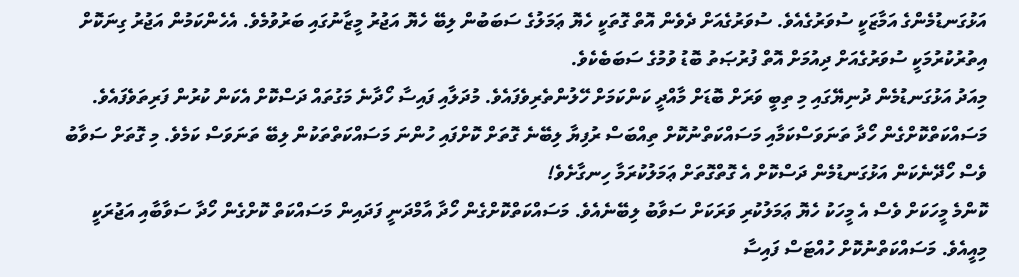އަޅުގަނޑުމެންގެ އަމާޒަކީ ސުވަރުގެއެވެ. ސުވަރުގެއަށް ދެވެން އޮތް ގޮތަކީ ހެޔޮ ޢަމަލުގެ ސަބަބުން ލިބޭ ހެޔޮ އަޖުރު މީޒާނުގައި ބަރުވުމެވެ. އެހެންކަމުން އަޖުރު ގިނަކޮށް އިތުރުކުރުމަކީ ސުވަރުގެއަށް ދިއުމަށް އޮތް ފުރުޞަތު ބޮޑު ވުމުގެ ސަބަބެކެވެ.
މިއަދު އަޅުގަނޑުމެން ދުނިޔޭގައި މި ތިބީ ވަރަށް ބޮޑަށް މާއްދީ ކަންކަމަށް ހޭލުންތެރިވެފައެވެ. މުދަލާއި ފައިސާ ހޯދާނެ މަގުތައް ދަސްކޮށް އެކަން ކުރުން ފަރިތަވެފައެވެ. މަސައްކަތްކޮށްގެން ހޯދާ ތަނަވަސްކަމާއި މަސައްކަތްނުކޮށް ތިއްބަސް ރުފިޔާ ލިބޭނެ ގޮތަށް ކޮށްފައި ހުންނަ މަސައްކަތްތަކުން ލިބޭ ތަނަވަސް ކަމެވެ. މި ގޮތަށް ސަވާބު ވެސް ހޯދޭނެކަން އަޅުގަނޑުމެން ދަސްކޮށް އެ ގޮތްގޮތަށް ޢަމަލުކުރަމާ ހިނގާށެވެ!
ކޮންމެ މީހަކަށް ވެސް އެ މީހަކު ހެޔޮ ޢަމަލުކުރި ވަރަކަށް ސަވާބު ލިބޭނެއެވެ. މަސައްކަތްކޮށްގެން ހޯދާ އާމްދަނީ ފަދައިން މަސައްކަތް ކޮށްގެން ހޯދާ ސަވާބާއި އަޖުރަކީ މިއީއެވެ. މަސައްކަތްނުކޮށް ހުއްޓަސް ފައިސާ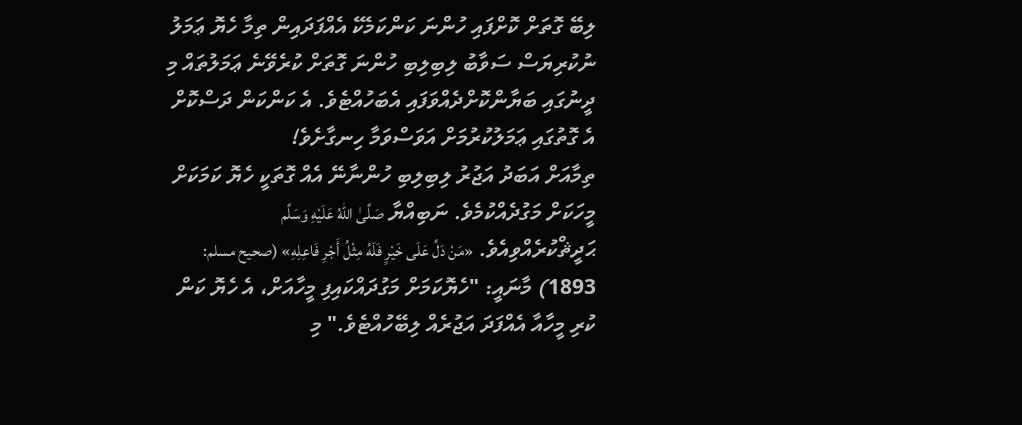ލިބޭ ގޮތަށް ކޮށްފައި ހުންނަ ކަންކަމެކޭ އެއްފަދައިން ތިމާ ހެޔޮ ޢަމަލު ނުކުރިޔަސް ސަވާބު ލިބިލިބި ހުންނަ ގޮތަށް ކުރެވޭނެ ޢަމަލުތައް މި ދީނުގައި ބަޔާންކޮށްދެއްވަފައި އެބަހުއްޓެވެ. އެ ކަންކަން ދަސްކޮށް އެ ގޮތުގައި ޢަމަލުކުރުމަށް އަވަސްވަމާ ހިނގާށެވެ!
ތިމާއަށް އަބަދު އަޖުރު ލިބިލިބި ހުންނާނޭ އެއް ގޮތަކީ ހެޔޮ ކަމަކަށް މީހަކަށް މަގުދެއްކުމެވެ. ނަބިއްޔާ صَلَّىٰ اللهُ عَلَيْهِ وَسَلَّم ޙަދީޘްކުރެއްވިއެވެ. «مَنْ دَلَّ عَلَى خَيْرٍ فَلَهُ مِثْلُ أَجْرِ فَاعِلِهِ» (صحيح مسلم: 1893) މާނައީ: "ހެޔޮކަމަށް މަގުދައްކައިފި މީހާއަށް، އެ ހެޔޮ ކަން ކުރި މީހާއާ އެއްފަދަ އަޖުރެއް ލިބޭހުއްޓެވެ." މި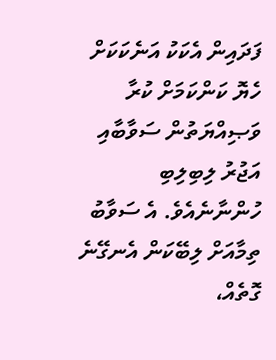ފަދައިން އެކަކު އަނެކަކަށް ހެޔޮ ކަންކަމަށް ކުރާ ވަޞިއްޔަތުން ސަވާބާއި އަޖުރު ލިބިލިބި ހުންނާނެއެވެ. އެ ސަވާބު ތިމާއަށް ލިބޭކަން އެނގޭނެ ގޮތެއް،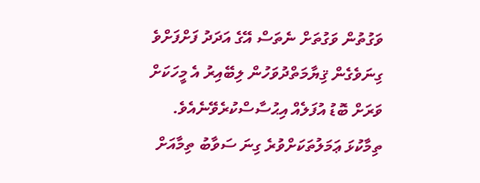ވަގުތުން ވަގުތަށް ނެތަސް އޭގެ އަދަދު ފަށްފަށްވެ ގިނަވެގެން ޤިޔާމަތްދުވަހުން ލިބޭއިރު އެ މީހަކަށް ވަރަށް ބޮޑު އުފަލެއް އިޙުސާސްކުރެވޭނެއެވެ.
ތިމާކުޅަ ޢަމަލުތަކަށްވުރެ ގިނަ ސަވާބު ތިމާއަށް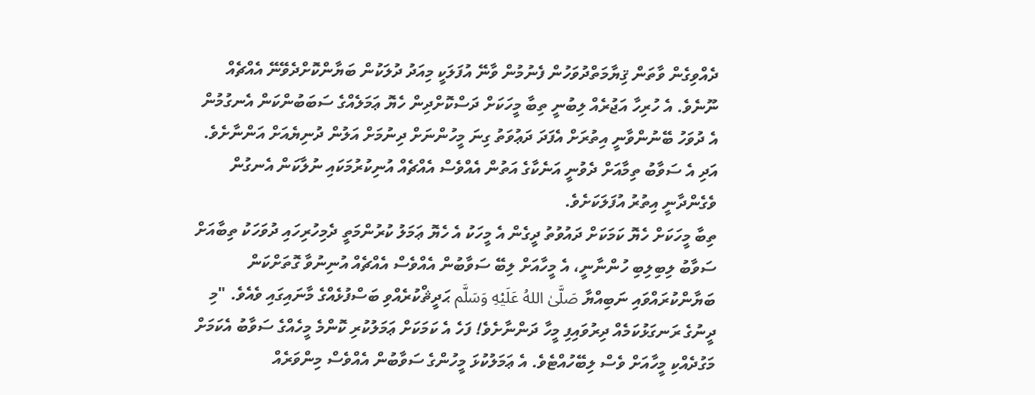ދެއްވިގެން ވާތަން ޤިޔާމަތްދުވަހުން ފެނުމުން ވާނޭ އުފަލަކީ މިއަދު ދުލަކުން ބަޔާންކޮށްދެވޭނޭ އެއްޗެއް ނޫނެވެ. އެ ހުރިހާ އަޖުރެއް ލިބުނީ ތިބާ މީހަކަށް ދަސްކޮށްދިން ހެޔޮ ޢަމަލެއްގެ ސަބަބުންކަން އެނގުމުން އެ ދުވަހު ބޭނުންވާނީ އިތުރަށް އެފަދަ ދަޢުވަތު ގިނަ މީހުންނަށް ދިނުމަށް އަލުން ދުނިޔެއަށް އަންނާށެވެ. އަދި އެ ސަވާބު ތިމާއަށް ދެވުނީ އަނެކާގެ އަތުން އެއްވެސް އެއްޗެއް އުނިކުރުމަކައި ނުލާކަން އެނގުން ވެގެންދާނީ އިތުރު އުފަލަކަށެވެ.
ތިބާ މީހަކަށް ހެޔޮ ކަމަކަށް ދައުވުތު ދީގެން އެ މީހަކު އެ ހެޔޮ ޢަމަލު ކުރުންމަތީ ދެމިހުރިހައި ދުވަހަކު ތިބާއަށް ސަވާބު ލިބިލިބި ހުންނާނީ، އެ މީހާއަށް ލިބޭ ސަވާބުން އެއްވެސް އެއްޗެއް އުނިނުވާ ގޮތަށްކަން ބަޔާންކުރައްވައި ނަބިއްޔާ صَلَّىٰ اللهُ عَلَيْهِ وَسَلَّم ޙަދީޘްކުރެއްވި ބަސްފުޅެއްގެ މާނައިގައި ވެއެވެ. "މި ދީނުގެ ރަނގަޅުކަމެއް ދިރުވައިފި މީހާ ދަންނާށެވެ! ފަހެ އެ ކަމަކަށް ޢަމަލުކުރި ކޮންމެ މީހެއްގެ ސަވާބު އެކަމަށް މަގުދެއްކި މީހާއަށް ވެސް ލިބޭހުއްޓެވެ. އެ ޢަމަލުކުޅަ މީހުންގެ ސަވާބުން އެއްވެސް މިންވަރެއް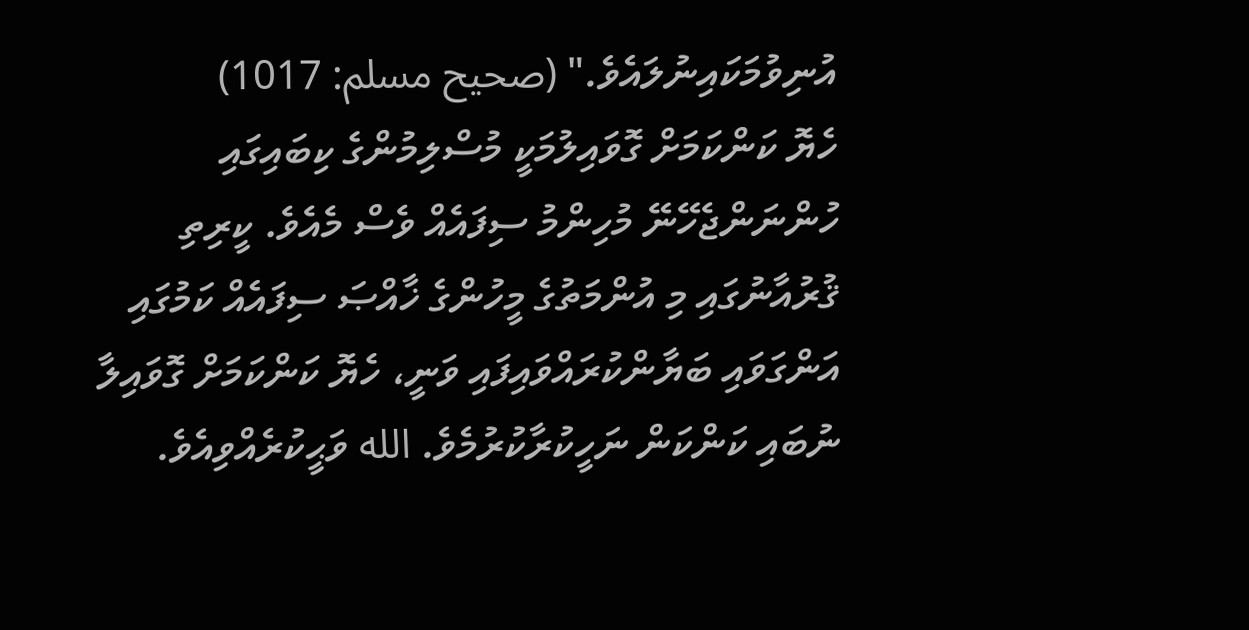އުނިވުމަކައިނުލައެވެ." (صحيح مسلم: 1017)
ހެޔޮ ކަންކަމަށް ގޮވައިލުމަކީ މުސްލިމުންގެ ކިބައިގައި ހުންނަންޖެހޭނޭ މުހިންމު ސިފައެއް ވެސް މެއެވެ. ކީރިތި ޤުރުއާނުގައި މި އުންމަތުގެ މީހުންގެ ޚާއްޞަ ސިފައެއް ކަމުގައި އަންގަވައި ބަޔާންކުރައްވައިފައި ވަނީ، ހެޔޮ ކަންކަމަށް ގޮވައިލާ ނުބައި ކަންކަން ނަހީކުރާކުރުމެވެ. الله ވަޙީކުރެއްވިއެވެ.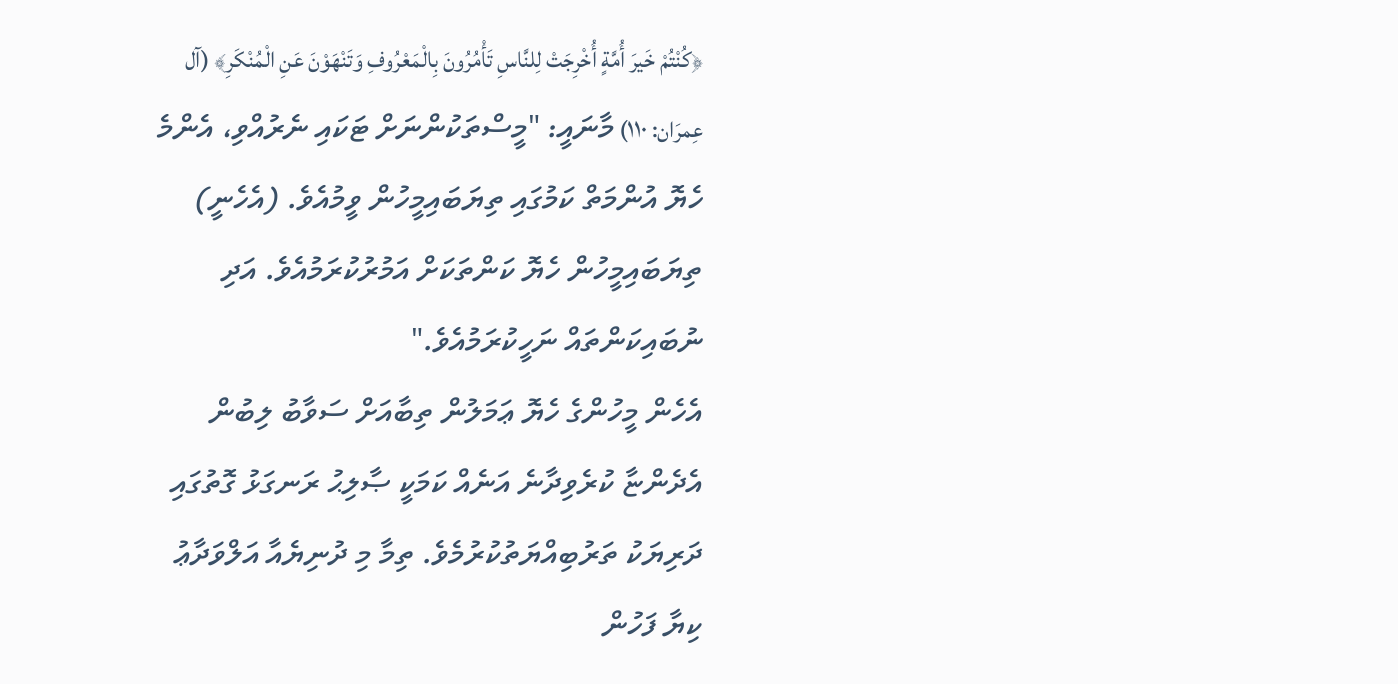﴿كُنْتُمْ خَيرَ أُمَّةٍ أُخْرِجَتْ لِلنَّاسِ تَأْمُرُونَ بِالْمَعْرُوفِ وَتَنْهَوْنَ عَنِ الْمُنْكَرِ﴾ (آل عِمرَان: ١١٠) މާނައީ: "މީސްތަކުންނަށް ޓަކައި ނެރުއްވި، އެންމެ ހެޔޮ އުންމަތް ކަމުގައި ތިޔަބައިމީހުން ވީމުއެވެ. (އެހެނީ) ތިޔަބައިމީހުން ހެޔޮ ކަންތަކަށް އަމުރުކުރަމުއެވެ. އަދި ނުބައިކަންތައް ނަހީކުރަމުއެވެ."
އެހެން މީހުންގެ ހެޔޮ ޢަމަލުން ތިބާއަށް ސަވާބު ލިބުން އެދެންޏާ ކުރެވިދާނެ އަނެއް ކަމަކީ ޞާލިޙު ރަނގަޅު ގޮތުގައި ދަރިޔަކު ތަރުބިއްޔަތުކުރުމެވެ. ތިމާ މި ދުނިޔެއާ އަލްވަދާޢު ކިޔާ ފަހުން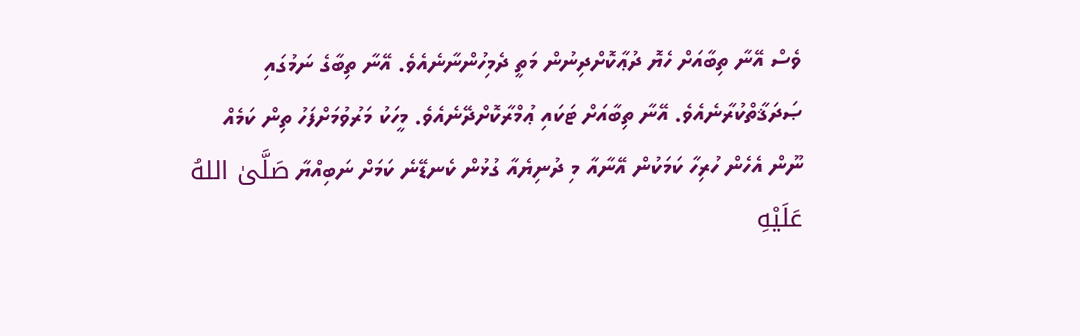ވެސް އޭނާ ތިބާއަށް ހެޔޮ ދުޢާކޮށްދިނުން މަތީ ދެމިހުންނާނެއެވެ. އޭނާ ތިބާގެ ނަމުގައި ޞަދަޤާތްކުރާނެއެވެ. އޭނާ ތިބާއަށް ޓަކައި ޢުމްރާކޮށްދޭނެއެވެ. މީހަކު މަރުވުމަށްފަހު ތިން ކަމެއް ނޫން އެހެން ހުރިހާ ކަމަކުން އޭނާއާ މި ދުނިޔެއާ ގުޅުން ކެނޑޭނެ ކަމަށް ނަބިއްޔާ صَلَّىٰ اللهُ عَلَيْهِ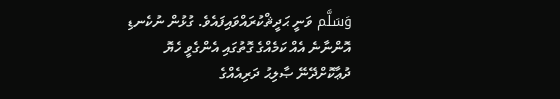وَسَلَّم ވަނީ ޙަދީޘްކުރައްވައިފައެވެ. ގުޅުން ނުކެނޑި އޮންނާނެ އެއް ކަމެއްގެ ގޮތުގައި އެންގެވީ ހެޔޮ ދުޢާކޮށްދޭނޭ ޞާލިޙު ދަރިއެއްގެ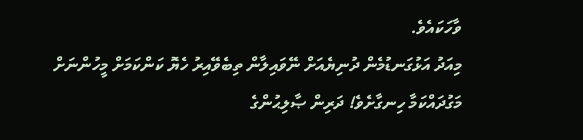ވާހަކައެވެ.
މިއަދު އަޅުގަނޑުމެން ދުނިޔެއަށް ނޭވައިލާން ތިބެވޭއިރު ހެޔޮ ކަންކަމަށް މީހުންނަށް މަގުދައްކަމާ ހިނގާށެވެ! ދަރިން ޞާލިޙުންގެ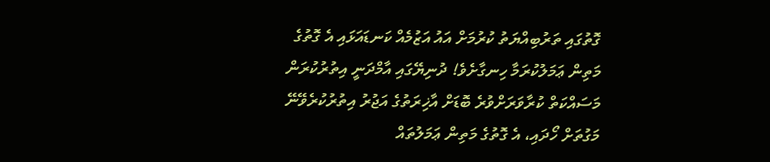ގޮތުގައި ތަރުބިއްޔަތު ކުރުމަށް އައު އަޒުމެއް ކަނޑައަޅައި އެ ގޮތުގެ މަތިން ޢަމަލުކުރަމާ ހިނގާށެވެ! ދުނިޔޭގައި އާމްދަނީ އިތުރުކުރަން މަސައްކަތް ކުރާވަރަށްވުރެ ބޮޑަށް އާޚިރަތުގެ އަޖުރު އިތުރުކުރެވޭނޭ މަގުތަށް ހޯދައި، އެ ގޮތުގެ މަތިން ޢަމަލުތައް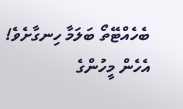ބެހެއްޓޭތޯ ބަލަމާ ހިނގާށެވެ! އެހެން މީހުންގެ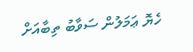ހެޔޮ ޢަމަލުން ސަވާބު ތިބާއަށް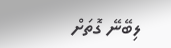ލިބޭނޭ ގޮތަށް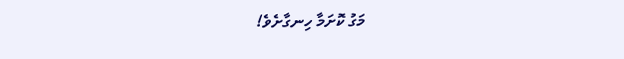މަގު ކޮށަމާ ހިނގާށެވެ!